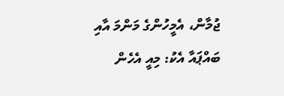ޖުމާން، އެމީހުންގެ މަންމަ އާއި ބައްޕައާ އެކު: މިއީ އެހެން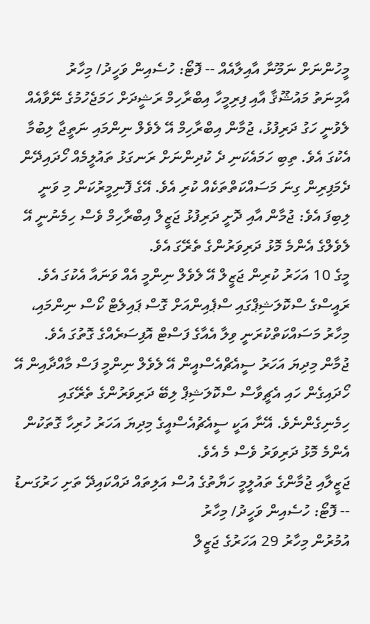މީހުންނަށް ނަމޫނާ އާއިލާއެއް -- ފޮޓޯ: ހުސެއިން ވަހީދު/ މިހާރު
އާމިނަތު މައުޝޫޤާ އާއި ފިރިމީހާ އިބްރާހިމް ރަޝީދަށް ހަމަޖެހުމުގެ ނޭވާއެއް ލެވުނީ ހަގު ދަރިފުޅު، ޖުމާން އިބްރާހިމް އޭ ލެވެލް ނިންމައި ނަތީޖާ ލިބުމާ އެކުގަ އެވެ. ތިބި ހަމައެކަނި ދެ ކުދިންނަށް ރަނގަޅު ތައުލީމެއް ހޯދައިދޭން ދެމަފިރިން ގިނަ މަސައްކަތްތަކެއް ކުރި އެވެ. އޭގެ ފޮނިމީރުކަން މި ވަނީ ލިބިފަ އެވެ: ޖުމާން އާއި ދޮށީ ދަރިފުޅު ޖަޒީލް އިބްރާހިމް ވެސް ހިމެނުނީ އޭ ލެވެލްގެ އެންމެ މޮޅު ދަރިވަރުންގެ ތެރޭގަ އެވެ.
މީގެ 10 އަހަރު ކުރިން ޖަޒީލް އޭ ލެވެލް ނިންމީ އެއް ވަނައާ އެކުގަ އެވެ. ރައީސްގެ ސްކޮލަޝިޕްގައި ސްޕެއިންއަށް ގޮސް ޕައިލެޓް ކޯސް ނިންމައި، މިހާރު މަސައްކަތްކުރަނީ ވިލާ އެއާގެ ފަސްޓް އޮފިސަރެއްގެ ގޮތުގަ އެވެ.
ޖުމާން މިދިޔަ އަހަރު ސީއެޗްއެސްއީން އޭ ލެވެލް ނިންމީ ފަސް މާއްދާއިން އޭ ހޯދައިގެން ހައި އެޗީވާސް ސްކޮލަޝިޕް ލިބޭ ދަރިވަރުންގެ ތެރޭގައި ހިމެނިގެންނެވެ. އޭނާ އަކީ ސީއެޗުއެސްއީގެ މިދިޔަ އަހަރު ހުރިހާ ގޮތަކުން އެންމެ މޮޅު ދަރިވަރު ވެސް މެ އެވެ.
ޖަޒީލާއި ޖުމާންގެ ތައުލީމީ ހަޔާތުގެ އުސް އަލިތައް ދައްކައިދޭ ތަށި ހަރުގަނޑު -- ފޮޓޯ: ހުސެއިން ވަހީދު/ މިހާރު
އުމުރުން މިހާރު 29 އަހަރުގެ ޖަޒީލް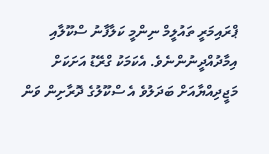ޕްރައިމަރީ ތައުލީމް ނިންމީ ކަލާފާނު ސްކޫލާއި އިމާދުއްދީނުންނެވެ. އެކަމަކު ގްރޭޑު އަށަކަށް މަޖީދިއްޔާއަށް ބަދަލުވެ އެ ސްކޫލުގެ ދޮރާށިން ވަން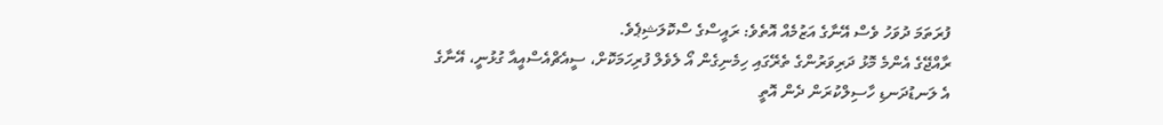ފުރަތަމަ ދުވަހު ވެސް އޭނާގެ އަޒުމެއް އޮތެވެ: ރައީސްގެ ސްކޮލަޝިޕެވެ.
ރާއްޖޭގެ އެންމެ މޮޅު ދަރިވަރުންގެ ތެރޭގައި ހިމެނިގެން އޯ ލެވެލް ފުރިހަމަކޮށް، ސީއެޗްއެސްއީއާ ގުޅުނީ، އޭނާގެ އެ ލަނޑުދަނޑި ހާސިލްކުރަން ދެން އޮތީ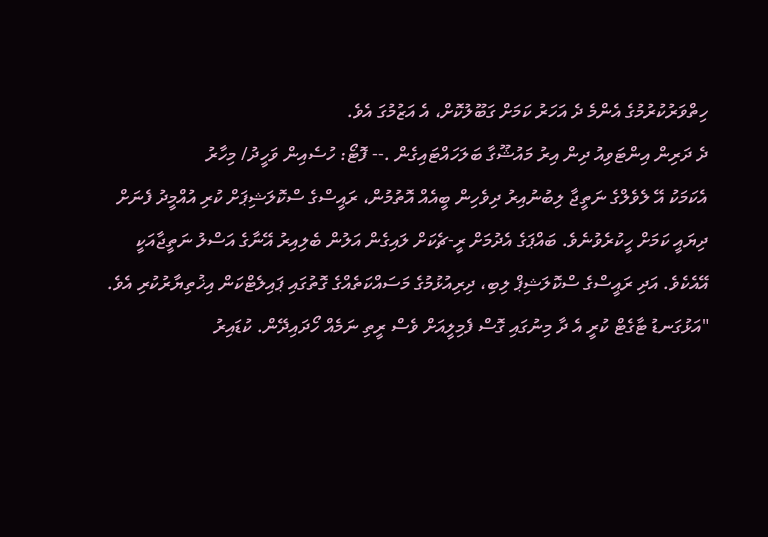ހިތްވަރުކުރުމުގެ އެންމެ ދެ އަހަރު ކަމަށް ގަބޫލުކޮށް، އެ އަޒުމުގަ އެވެ.
ދެ ދަރިން އިންޓަވިއު ދިން އިރު މައުޝޫގާ ބަލަހައްޓައިގެން .-- ފޮޓޯ: ހުސެއިން ވަހީދު/ މިހާރު
އެކަމަކު އޭ ލެވެލްގެ ނަތީޖާ ލިބުނުއިރު ދިވެހިން ބީއެއް އޮތުމުން، ރައީސްގެ ސްކޮލަޝިޕަށް ކުރި އުއްމީދު ފެނަށް ދިޔައީ ކަމަށް ހީކުރެވުނެވެ. ބައްޕަގެ އެދުމަށް ރީ-ޗެކަށް ލައިގެން އަލުން ބެލިއިރު އޭނާގެ އަސްލު ނަތީޖާއަކީ އޭއެކެވެ. އަދި ރައީސްގެ ސްކޮލަޝިޕް ލިބި، ދިރިއުޅުމުގެ މަސައްކަތެއްގެ ގޮތުގައި ޕައިލެޓްކަން އިޚުތިޔާރުކުރި އެވެ.
"އަޅުގަނޑު ޓާގެޓް ކުރީ އެ ދާ މިނުގައި ގޮސް ފެމިލީއަށް ވެސް ރީތި ނަމެއް ހޯދައިދޭން. ކުޑައިރު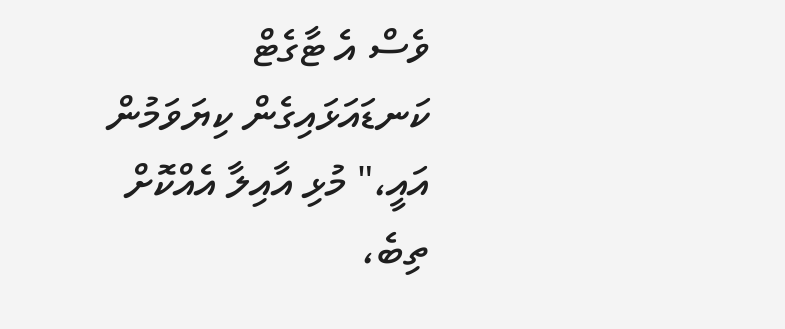ވެސް އެ ޓާގެޓް ކަނޑައަޅައިގެން ކިޔަވަމުން އައީ،" މުޅި އާއިލާ އެއްކޮށް ތިބެ،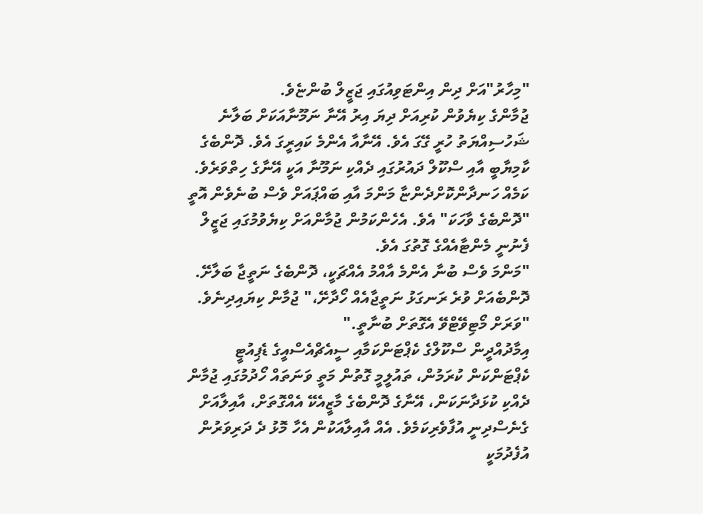"މިހާރު"އަށް ދިން އިންޓަވިއުގައި ޖަޒީލް ބުންޏެވެ.
ޖުމާންގެ ކިޔެވުން ކުރިއަށް ދިޔަ އިރު އޭނާ ނަމޫނާއަކަށް ބަލާނެ ޝަހުސިއްޔަތު ހުރީ ގޭގަ އެވެ. އޭނާއާ އެންމެ ކައިރީގަ އެވެ. ދޮންބެގެ ކާމިޔާބީ އާއި ސްކޫލް ދައުރުގައި ދެއްކި ނަމޫނާ އަކީ އޭނާގެ ހިތްވަރެވެ. ކަމެއް ހަނދާންކޮށްދެންޏާ މަންމަ އާއި ބައްޕައަށް ވެސް ބުނެވެން އޮތީ "ދޮންބެގެ ވާހަކަ" އެވެ. އެހެންކަމުން ޖުމާންއަށް ކިޔެވުމުގައި ޖަޒީލް ފެނުނީ މެންޓާއެއްގެ ގޮތުގަ އެވެ.
"މަންމަ ވެސް ބުނާ އެންމެ އާއްމު އެއްޗަކީ، ދޮންބެގެ ނަތީޖާ ބަލާށޭ. ދޮންބެއަށް ވުރެ ރަނގަޅު ނަތީޖާއެއް ހޯދާށޭ،" ޖުމާން ކިޔައިދިނެވެ.
"ވަރަށް މޯޓިވޭޓްވޭ އެގޮތަށް ބުނާތީ."
އިމާދުއްދީން ސްކޫލްގެ ކެޕްޓަންކަމާއި ސީއެޗްއެސްއީގެ ޑެޕިއުޓީ ކެޕްޓަންކަން ކުރަމުން، ތައުލީމީ ގޮތުން މަތީ ވަނަތައް ހޯދުމުގައި ޖުމާން ދެއްކި ކުޅަދާނަކަން، އޭނާގެ ދޮންބެގެ މާޒީއެކޭ އެއްގޮތަށް، އާއިލާއަށް ގެނެސްދިނީ އުފާވެރިކަމެވެ. އެއް އާއިލާއަކުން އެހާ މޮޅު ދެ ދަރިވަރުން އުފެދުމަކީ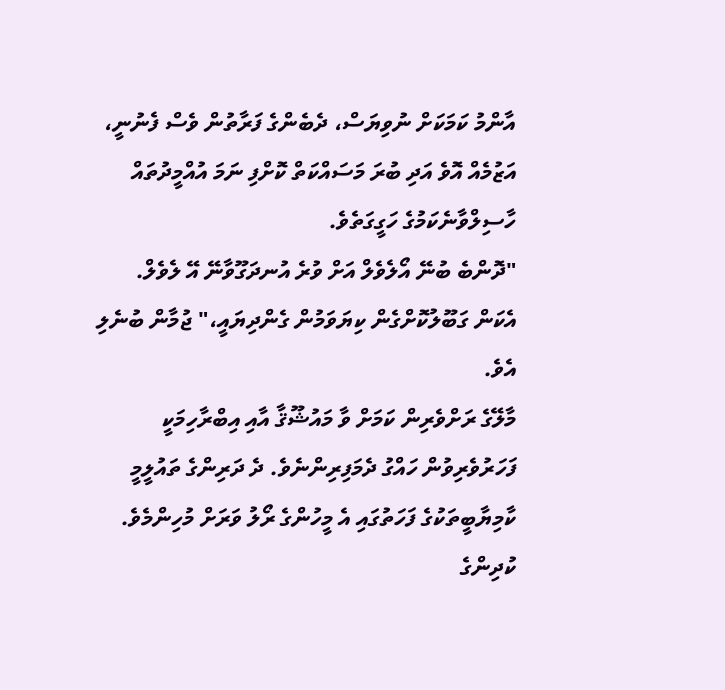އާންމު ކަމަކަށް ނުވިޔަސް، ދެބެންގެ ފަރާތުން ވެސް ފެނުނީ، އަޒުމެއް އޮވެ އަދި ބުރަ މަސައްކަތް ކޮށްފި ނަމަ އުއްމީދުތައް ހާސިލްވާނެކަމުގެ ހަގީގަތެވެ.
"ދޮންބެ ބުނޭ އޯލެވެލް އަށް ވުރެ އުނދަގޫވާނޭ އޭ ލެވެލް. އެކަން ގަބޫލުކޮށްގެން ކިޔަވަމުން ގެންދިޔައީ،" ޖުމާން ބުނެލި އެވެ.
މާލޭގެ ރަށްވެރިން ކަމަށް ވާ މައުޝޫޤާ އާއި އިބްރާހިމަކީ ފަހަރުވެރިވުން ހައްގު ދެމަފިރިންނެވެ. ދެ ދަރިންގެ ތައުލީމީ ކާމިޔާބީތަކުގެ ފަހަތުގައި އެ މީހުންގެ ރޯލު ވަރަށް މުހިންމެވެ. ކުދިންގެ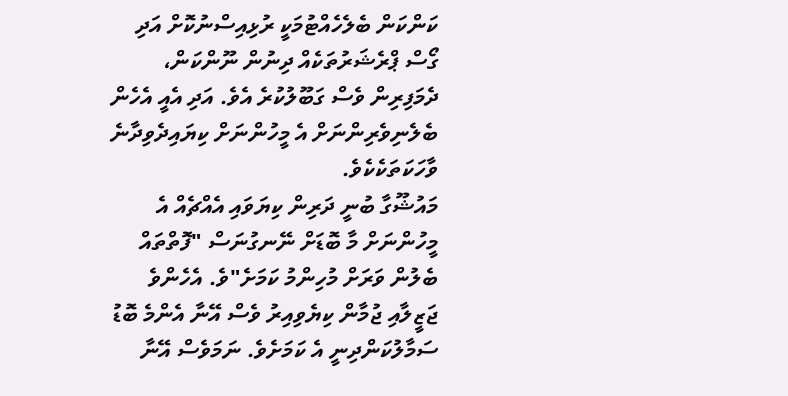ކަންކަން ބެލެހެއްޓުމަކީ ރުޅިއިސްނުކޮށް އަދި ގޯސް ޕްރެޝަރުތަކެއް ދިނުން ނޫންކަން، ދެމަފިރިން ވެސް ގަބޫލުކުރެ އެވެ. އަދި އެއީ އެހެން ބެލެނިވެރިންނަށް އެ މީހުންނަށް ކިޔައިދެވިދާނެ ވާހަކަތަކެކެވެ.
މައުޝޫގާ ބުނީ ދަރިން ކިޔަވައި އެއްޗެއް އެ މީހުންނަށް މާ ބޮޑަށް ނޭނގުނަސް "ފޮތްތައް ބެލުން ވަރަށް މުހިންމު ކަމަށެ"ވެ. އެހެންވެ ޖަޒީލާއި ޖުމާން ކިޔެވިއިރު ވެސް އޭނާ އެންމެ ބޮޑު ސަމާލުކަންދިނީ އެ ކަމަށެވެ. ނަމަވެސް އޭނާ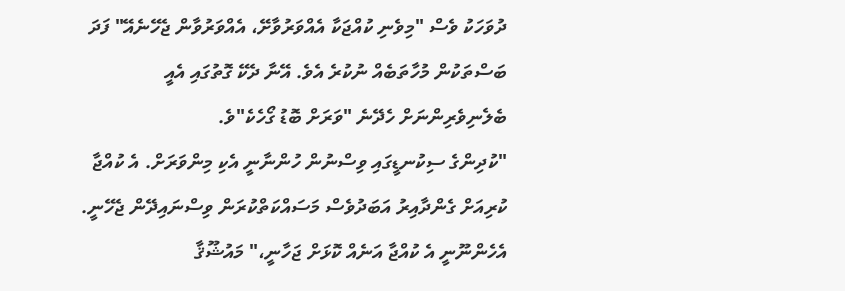ދުވަހަކު ވެސް "މިވެނި ކުއްޖަކާ އެއްވަރުވާށޭ، އެއްވަރުވާން ޖެހޭނެއޭ" ފަދަ ބަސްތަކުން މުހާތަބެއް ނުކުރެ އެވެ. އޭނާ ދެކޭ ގޮތުގައި އެއީ ބެލެނިވެރިންނަށް ހެދޭނެ "ވަރަށް ބޮޑު ގޯހެކެ"ވެ.
"ކުދިންގެ ސިކުނޑީގައި ވިސްނުން ހުންނާނީ އެކި މިންވަރަށް. އެ ކުއްޖާ ކުރިއަށް ގެންދާއިރު އަބަދުވެސް މަސައްކަތްކުރަން ވިސްނައިދޭން ޖެހޭނީ. އެހެންނޫނީ އެ ކުއްޖާ އަނެއް ކޮޅަށް ޖަހާނީ،" މައުޝޫޤާ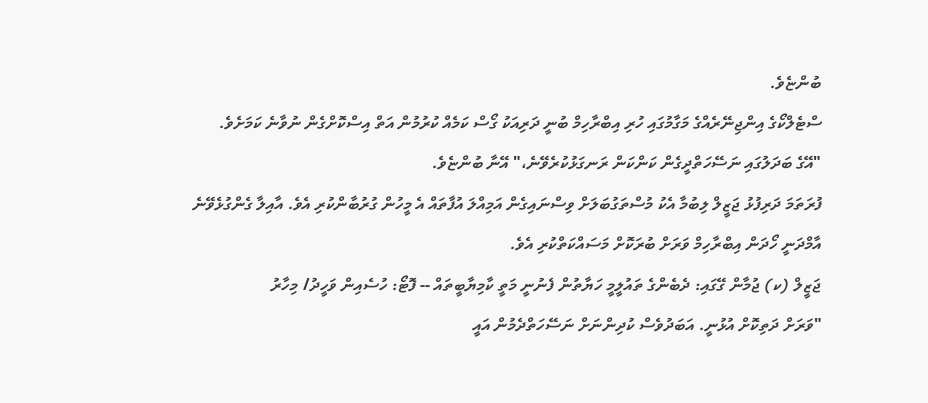ބުންޏެވެ.
ސްޓެލްކޯގެ އިންޖިނޭރެއްގެ މަގާމުގައި ހުރި އިބްރާހިމް ބުނީ ދަރިއަކު ގޯސް ކަމެއް ކުރުމުން އަތް އިސްކޮށްގެން ނުވާނެ ކަމަށެވެ.
"އޭގެ ބަދަލުގައި ނަސޭހަތްދީގެން ކަންކަން ރަނގަޅުކުރެވޭނެ،" އޭނާ ބުންޏެވެ.
ފުރަތަމަ ދަރިފުޅު ޖަޒީލް ލިބުމާ އެކު މުސްތަގުބަލަށް ވިސްނައިގެން އަމިއްލަ އުފާތައް އެ މީހުން ގުރުބާންކުރި އެވެ. އާއިލާ ގެންގުޅެވޭނެ އާމްދަނީ ހޯދަން އިބްރާހިމް ވަރަށް ބުރަކޮށް މަސައްކަތްކުރި އެވެ.
ޖަޒީލް (ކ) ޖުމާން ގޭގައި: ދެބެންގެ ތައުލީމީ ހަޔާތުން ފެނުނީ މަތީ ކާމިޔާބީތައް -- ފޮޓޯ: ހުސެއިން ވަހީދު/ މިހާރު
"ވަރަށް ދަތިކޮށް އުޅުނީ. އަބަދުވެސް ކުދިންނަށް ނަސޭހަތްދެމުން އައީ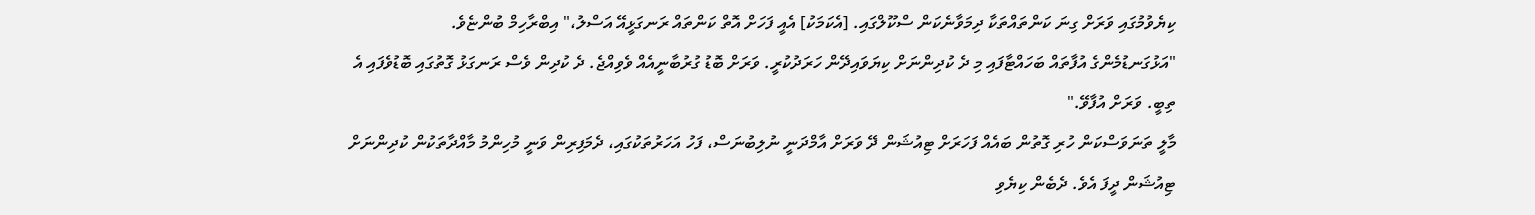ކިޔެވުމުގައި ވަރަށް ގިނަ ކަންތައްތަކާ ދިމަވާނެކަން ސްކޫލްގައި. [އެކަމަކު] އެއީ ފަހަށް އޮތް ކަންތައް ރަނގަޅީއޭ އަސްލު،" އިބްރާހިމް ބުންޏެވެ.
"އަޅުގަނޑުމެންގެ އުފާތައް ބަހައްޓާފައި މި ދެ ކުދިންނަށް ކިޔަވައިދޭން ހަރަދުކުރީ. ވަރަށް ބޮޑު ގުރުބާނީއެއް ވެވިއްޖެ. ދެ ކުދިން ވެސް ރަނގަޅު ގޮތުގައި ބޮޑުވެފައި އެ ތިބީ. ވަރަށް އުފާވޭ."
މާލީ ތަނަވަސްކަން ހުރި ގޮތުން ބައެއް ފަހަރަށް ޓިއުޝަން ދޭ ވަރަށް އާމްދަނީ ނުލިބުނަސް، ފަހު އަހަރުތަކުގައި، ދެމަފިރިން ވަނީ މުހިންމު މާއްދާތަކުން ކުދިންނަށް ޓިއުޝަން ދީފަ އެވެ. ދެބެން ކިޔެވި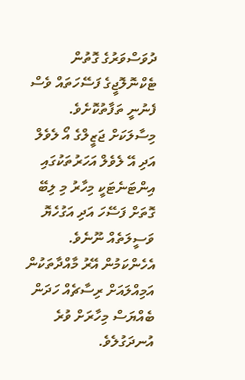ދުވަސްވަރުގެ ގޮތުން ޓެކްނޮލޮޖީގެ ފަސޭހަތައް ވެސް ފެނުނީ ތަފާތުކޮށެވެ. މިސާލަކަށް ޖަޒީލްގެ އޯ ލެވެލް އަދި އޭ ލެވެލް އަހަރުތަކުގައި އިންޓަނެޓަކީ މިހާރު މި ލިބޭ ގޮތަށް ފަސޭހަ އަދި އަގުހެޔޮ ވަސީލަތެއް ނޫނެވެ. އެހެންކަމުން އޭރު މާއްދާތަކުން އަމިއްލައަށް ރިސާޗެއް ހަދަން ބެއްޔަސް މިހާރަށް ވުރެ އުނދަގުލެވެ.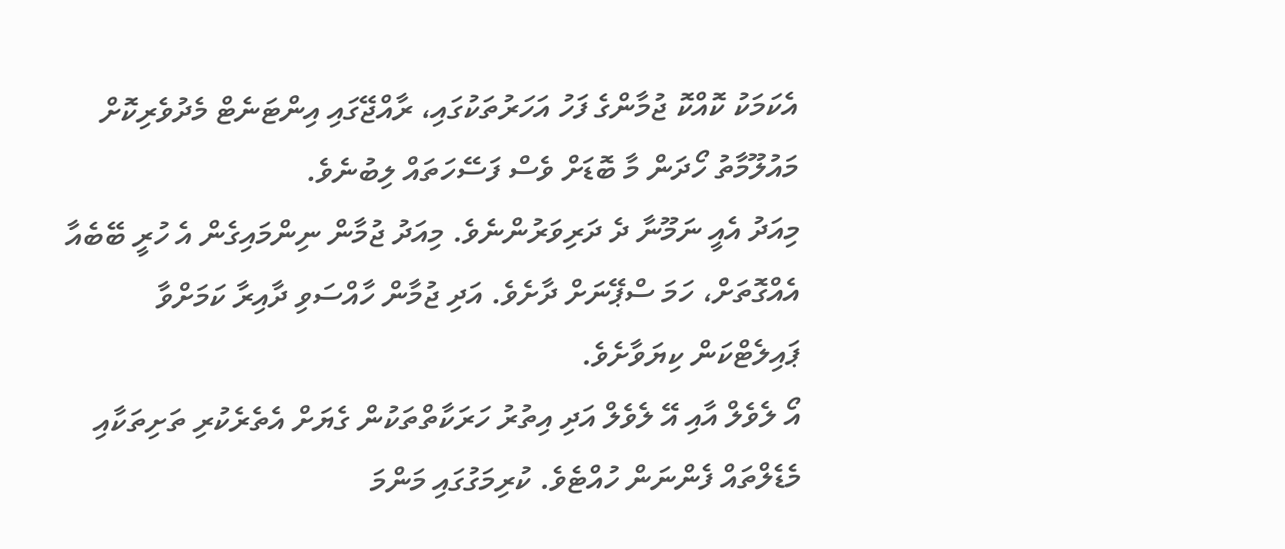އެކަމަކު ކޮއްކޮ ޖުމާންގެ ފަހު އަހަރުތަކުގައި، ރާއްޖޭގައި އިންޓަނެޓް މެދުވެރިކޮށް މައުލޫމާތު ހޯދަން މާ ބޮޑަށް ވެސް ފަސޭހަތައް ލިބުނެވެ.
މިއަދު އެއީ ނަމޫނާ ދެ ދަރިވަރުންނެވެ. މިއަދު ޖުމާން ނިންމައިގެން އެ ހުރީ ބޭބެއާ އެއްގޮތަށް، ހަމަ ސްޕޭނަށް ދާށެވެ. އަދި ޖުމާން ހާއްސަވި ދާއިރާ ކަމަށްވާ ޕައިލެޓްކަން ކިޔަވާށެވެ.
އޯ ލެވެލް އާއި އޭ ލެވެލް އަދި އިތުރު ހަރަކާތްތަކުން ގެޔަށް އެތެރެކުރި ތަށިތަކާއި މެޑެލްތައް ފެންނަން ހުއްޓެވެ. ކުރިމަގުގައި މަންމަ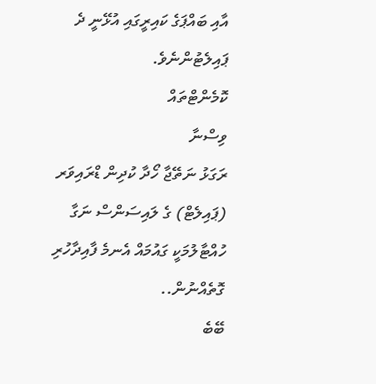އާއި ބައްޕަގެ ކައިރީގައި އުޅޭނީ ދެ ޕައިލެޓުންނެވެ.
ކޮމެންޓްތައް
ވިސްނާ
ރަގަޅު ނަތޭޖާ ހޯދާ ކުދިން ޑްރައިވަރ (ޕައިލެޓް) ގެ ލައިސަންސް ނަގާ ހުއްޓާލުމަކީ ގައުމައް އެނމެ ފާއިދާހުރި ގޮތެއްނުން..
ބޭބެ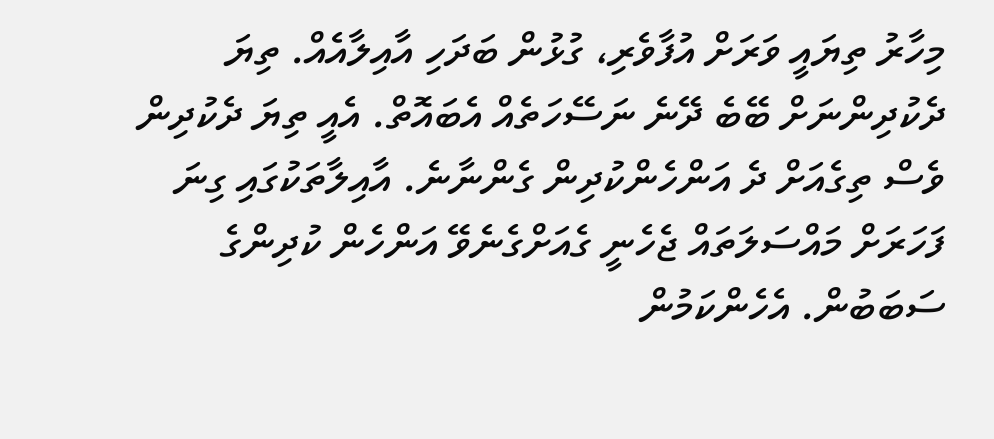މިހާރު ތިޔައީ ވަރަށް އުފާވެރި، ގުޅުން ބަދަހި އާއިލާއެއް. ތިޔަ ދެކުދިންނަށް ބޭބެ ދޭނެ ނަސޭހަތެއް އެބައޮތް. އެއީ ތިޔަ ދެކުދިން ވެސް ތިގެއަށް ދެ އަންހެންކުދިން ގެންނާނެ. އާއިލާތަކުގައި ގިނަ ފަހަރަށް މައްސަލަތައް ޖެހެނީ ގެއަށްގެނެވޭ އަންހެން ކުދިންގެ ސަބަބުން. އެހެންކަމުން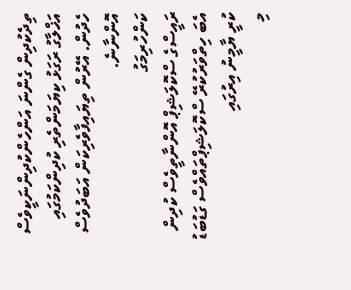ތިދެކުދިން ގެންނަ އަންހެންކުދިންނަކީވެސް އަޚްލާގު ރަގަޅު ކިޔަމަންތެރި ކުދިންކަމުގައި ހެދުން. އޭރުން ތިޔައިފާވެރިކަން އަބަދުވެސް އޮންނާނެ.
ކަންހުރިމަގު
ރައީސްގެ ސްކޮލަޝިޕް އޮންނާތީވެސް ކުދިން އެބަ ހިތްވަރުކުރޭ ސްކޮލަޝިޕްތައްވެސް ގަޑުބަޑު ކުރީ ޔާމީނު އިރުގައި
މި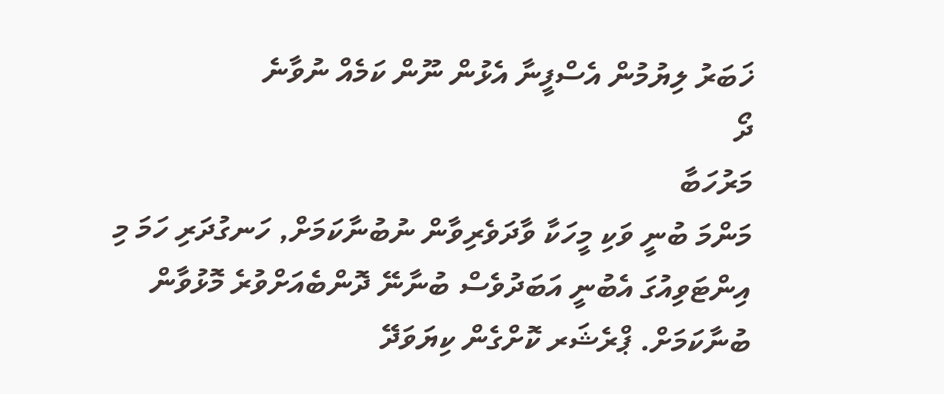ޚަބަރު ލިޔުމުން އެސްފީނާ އެޅުން ނޫން ކަމެއް ނުވާނެ
ދޯ
މަރުހަބާ
މަންމަ ބުނީ ވަކި މީހަކާ ވާދަވެރިވާން ނުބުނާކަމަށް, ހަނގުދަރި ހަމަ މި އިންޓަވިއުގަ އެބުނީ އަބަދުވެސް ބުނާނޭ ދޮންބެއަށްވުރެ މޮޅުވާން ބުނާކަމަށް. ޕްރެޝަރ ކޮށްގެން ކިޔަވަދޭ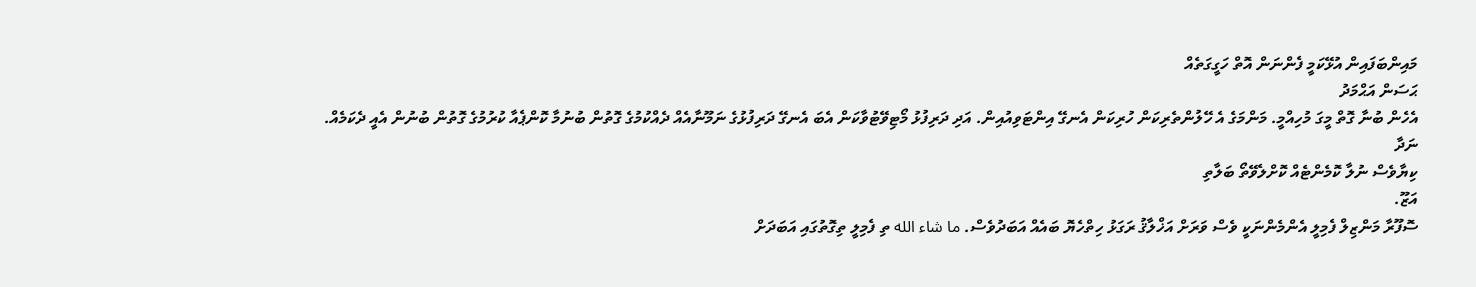މައިންބަފައިން އުޅޭކަމީ ފެންނަން އޮތް ހަގީގަތެއް
ޙަސަން އަޙްމަދު
އެހެން ބުނާ ގޮތް މީގަ މުހިއްމީ. މަންމަގެ އެ ހޭލުންތެރިކަން ހުރިކަން އެނގޭ އިންޓަވިއުއިން. އަދި ދަރިފުޅު މޯޓިވޭޓުވާކަން އެބަ އެނގޭ ދަރިފުޅުގެ ނަމޫނާއެއް ދެއްކުމުގެ ގޮތުން ބުނުމާ ކޮންޕެއާ ކުރުމުގެ ގޮތުން ބުނުން އެއީ ދެކަމެއް.
ނަދާ
ކިޔާވެސް ނުލާ ކޮމެންޓެއް ކޮށްލެވޭތޯ ބަލާތި
އަޒޫ.
ސޮފޫރާ މަންޒިލް ފެމިލީ އެންމެންނަކީ ވެސް ވަރަށް އަޚްލާޤު ރަގަޅު ހިތްހެޔޮ ބައެއް އަބަދުވެސް. ما شاء الله ތި ފެމިލީ ތިގޮތުގައި އަބަދަށް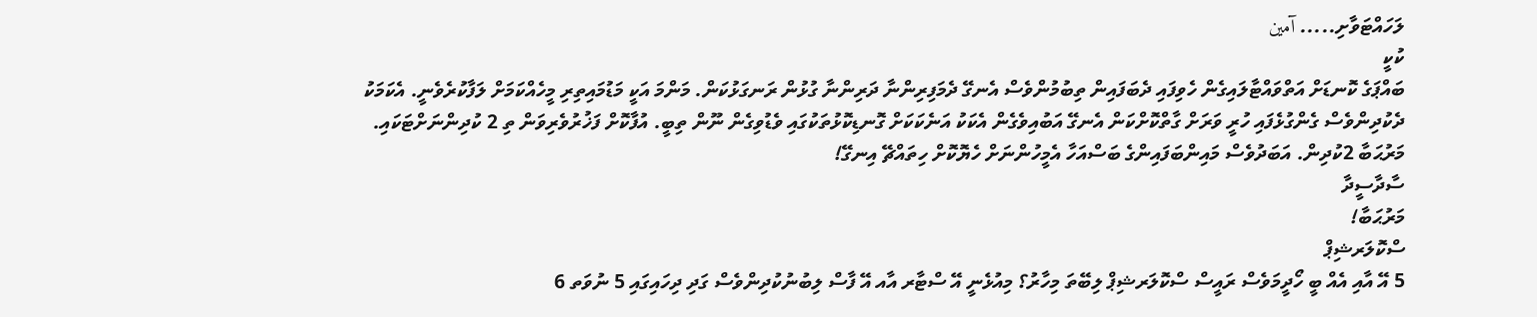ލަހައްޓަވާށި..... آمين
ކުކީ
ބައްޕަގެ ކޮނޑަށް އަތްވައްޓާލައިގެން ހެވިފައި ދެބަފައިން ތިބުމުންވެސް އެނގޭ ދެމަފިރިންނާ ދަރިންނާ ގުޅުން ރަނގަޅުކަން. މަންމަ އަކީ މަޑުމައިތިރި މީހެއްކަމަށް ލަފާކުރެވެނީ. އެކަމަކު ދެކުދިންވެސް ގެންގުޅެފައި ހުރީ ވަރަށް ގާތްކޮށްކަން އެނގޭ އަބުއިވެގެން އެކަކު އަނެކަކަށް ގޮނޑިކޮޅުތަކުގައި ވެޑުވިގެން ނޫން ތިބީ. އުފާކޮށް ފަޚުރުވެރިވަން ތި 2 ކުދިންނަށްޓަކައި. މަރުޙަބާ 2ކުދިން. އަބަދުވެސް މައިންބަފައިންގެ ބަސްއަހާ އެމީހުންނަށް ހެޔޮކޮށް ހިތައްޗޭ އިނގޭ!
ސާދާސީދާ
މަރުޙަބާ!
ސްކޮލަރޝިޕް
5 އޭ އާއި އެއް ބީ ހޯދީމަވެސް ރައީސް ސްކޮލަރޝިޕް ލިބޭތަ މިހާރު؟ މިއުޅެނީ އޭ ސްޓާރ އާއ އޭ ފާސް ލިބުނުކުދިންވެސް ގަދި ދިހައިގައި 5 ނުވަތ 6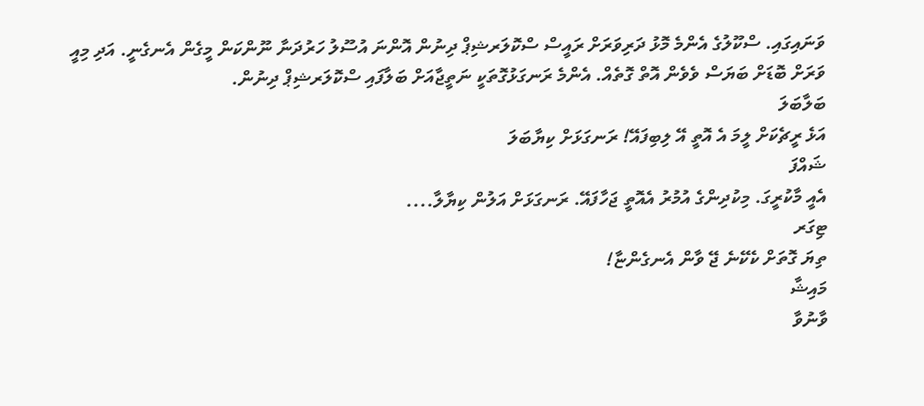ވަނައިގައި. ސްކޫލުގެ އެންމެ މޮޅު ދަރިވަރަށް ރައީސް ސްކޮލަރޝިޕް ދިނުން އޮންނަ އުސޫލު ހަރުދަނާ ނޫންކަން މީގެން އެނގެނީ. އަދި މިއީ ވަރަށް ބޮޑަށް ބަޔަސް ވެވެން އޮތް ގޮތެއް. އެންމެ ރަނގަޅުގޮތަކީ ނަތީޖާއަށް ބަލާފައި ސްކޮލަރޝިޕް ދިނުން.
ބަލާބަލަ
އަޅެ ރީޗެކަށް ލީމަ އެ އޮތީ އޭ ލިބިފައޭ! ރަނގަޅަށް ކިޔާބަލަ
ޝައްފަ
އެއީ މާކުރީގަ. މިކުދިންގެ އުމުރު އެއޮތީ ޖަހާފައޭ. ރަނގަޅަށް އަލުން ކިޔާލާ....
ޓިގަރ
ތިޔަ ގޮތަށް ކެކޭނެ ޖޭ ވާން އެނގެންޏާ!
މައިޝާ
ވާނުވާ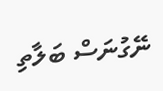ނޭގުނަސް ބަލާތި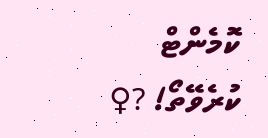ކޮމެންޓް ކުރެވޭތޯ! ?♀